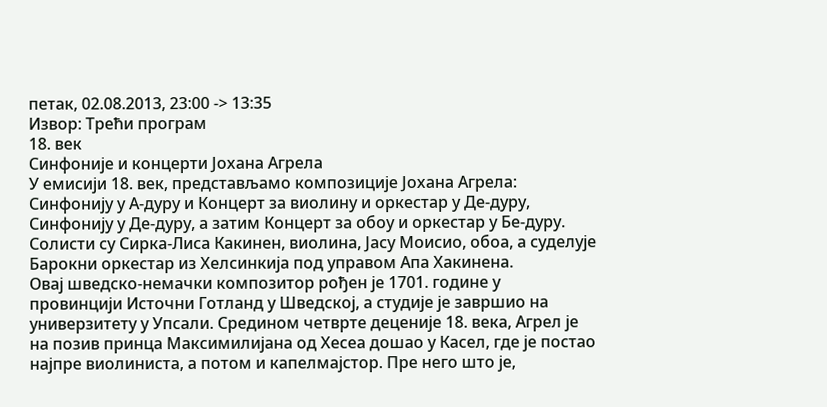петак, 02.08.2013, 23:00 -> 13:35
Извор: Трећи програм
18. век
Синфоније и концерти Јохана Агрела
У емисији 18. век, представљамо композиције Јохана Агрела: Синфонију у А-дуру и Концерт за виолину и оркестар у Де-дуру, Синфонију у Де-дуру, а затим Концерт за обоу и оркестар у Бе-дуру. Солисти су Сирка-Лиса Какинен, виолина, Јасу Моисио, обоа, а суделује Барокни оркестар из Хелсинкија под управом Апа Хакинена.
Овај шведско-немачки композитор рођен је 1701. године у провинцији Источни Готланд у Шведској, а студије је завршио на универзитету у Упсали. Средином четврте деценије 18. века, Агрел је на позив принца Максимилијана од Хесеа дошао у Касел, где је постао најпре виолиниста, а потом и капелмајстор. Пре него што је,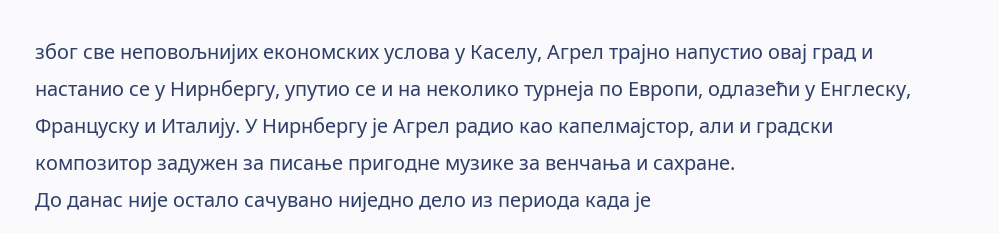због све неповољнијих економских услова у Каселу, Агрел трајно напустио овај град и настанио се у Нирнбергу, упутио се и на неколико турнеја по Европи, одлазећи у Енглеску, Француску и Италију. У Нирнбергу је Агрел радио као капелмајстор, али и градски композитор задужен за писање пригодне музике за венчања и сахране.
До данас није остало сачувано ниједно дело из периода када је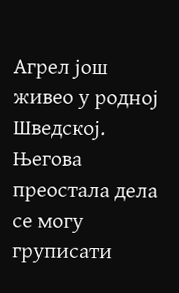Агрел још живео у родној Шведској. Његова преостала дела се могу груписати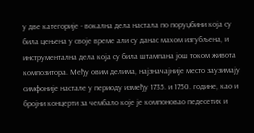у две категорије - вокална дела настала по поруџбини која су била цењена у своје време али су данас махом изгубљена, и инструментална дела која су била штампана још током живота композитора. Међу овим делима, најзначајније место заузимају симфоније настале у периоду између 1735. и 1750. године, као и бројни концерти за чембало које је компоновао педесетих и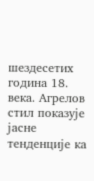шездесетих година 18. века. Агрелов стил показује јасне тенденције ка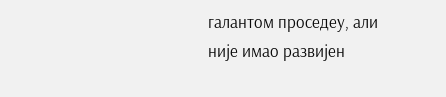галантом проседеу, али није имао развијен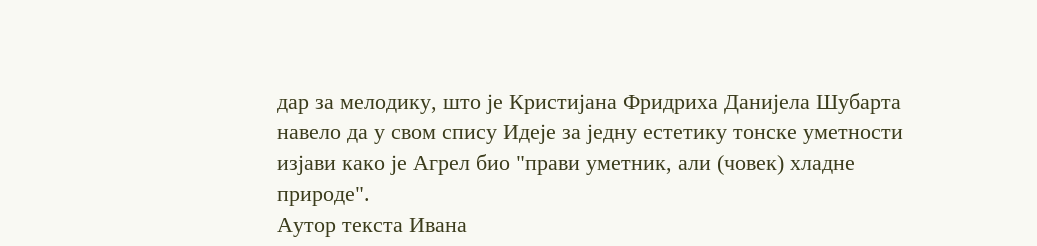дар за мелодику, што је Кристијана Фридриха Данијела Шубарта навело да у свом спису Идеје за једну естетику тонске уметности изјави како је Агрел био "прави уметник, али (човек) хладне природе".
Аутор текста Ивана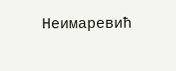Неимаревић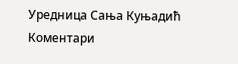Уредница Сања Куњадић
Коментари